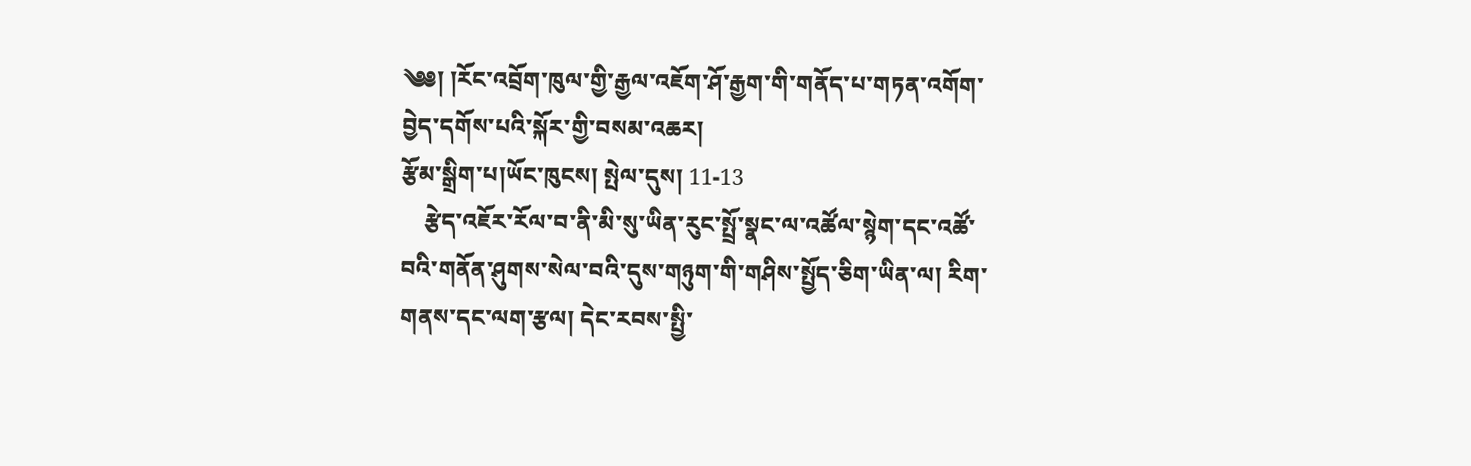༄༅། །རོང་འབྲོག་ཁུལ་གྱི་རྒྱལ་འཇོག་ཤོ་རྒྱག་གི་གནོད་པ་གཏན་འགོག་བྱེད་དགོས་པའི་སྐོར་གྱི་བསམ་འཆར།
རྩོམ་སྒྲིག་པ།ཡོང་ཁུངས། སྤེལ་དུས། 11-13
    རྩེད་འཇོར་རོལ་བ་ནི་མི་སུ་ཡིན་རུང་སྤྲོ་སྣང་ལ་འཚོལ་སྙེག་དང་འཚོ་བའི་གནོན་ཤུགས་སེལ་བའི་དུས་གཉུག་གི་གཤིས་སྤྱོད་ཅིག་ཡིན་ལ། རིག་གནས་དང་ལག་རྩལ། དེང་རབས་སྤྱི་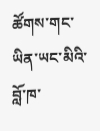ཚོགས་གང་ཡིན་ཡང་མིའི་བློ་ཁ་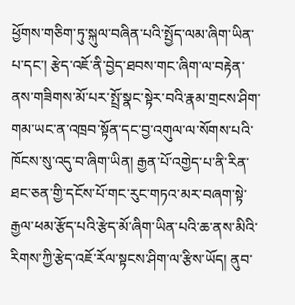ཕྱོགས་གཅིག་ཏུ་སྐུལ་བཞིན་པའི་སྤྱོད་ལམ་ཞིག་ཡིན་པ་དང་། རྩེད་འཇོ་ནི་བྱེད་ཐབས་གང་ཞིག་ལ་བརྟེན་ནས་གཟིགས་མོ་པར་སྤྲོ་སྣང་སྟེར་བའི་རྣམ་གྲངས་ཤིག་གམ་ཡང་ན་འཁྲབ་སྟོན་དང་བྱ་འགུལ་ལ་སོགས་པའི་ཁོངས་སུ་འདུ་བ་ཞིག་ཡིན། རྒྱན་པོ་འགྱེད་པ་ནི་རིན་ཐང་ཅན་གྱི་དངོས་པོ་གང་རུང་གཏའ་མར་བཞག་སྟེ་རྒྱལ་ཕམ་རྩོད་པའི་རྩེད་མོ་ཞིག་ཡིན་པའི་ཆ་ནས་མིའི་རིགས་ཀྱི་རྩེད་འཇོ་རོལ་སྟངས་ཤིག་ལ་རྩིས་ཡོད། ནུབ་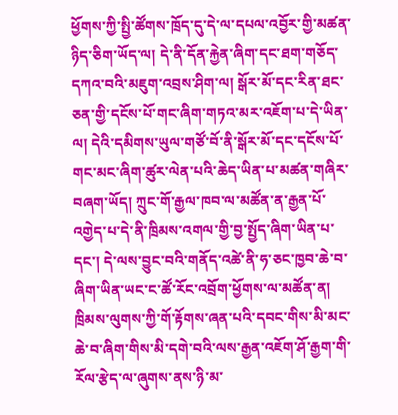ཕྱོགས་ཀྱི་སྤྱི་ཚོགས་ཁྲོད་དུ་དེ་ལ་དཔལ་འབྱོར་གྱི་མཚན་ཉིད་ཅིག་ཡོད་ལ། དེ་ནི་དོན་རྐྱེན་ཞིག་དང་ཐག་གཅོད་དཀའ་བའི་མཇུག་འབྲས་ཤིག་ལ། སྒོར་མོ་དང་རིན་ཐང་ཅན་གྱི་དངོས་པོ་གང་ཞིག་གཏའ་མར་འཇོག་པ་དེ་ཡིན་ལ། དེའི་དམིགས་ཡུལ་གཙོ་བོ་ནི་སྒོར་མོ་དང་དངོས་པོ་གང་མང་ཞིག་ཚུར་ལེན་པའི་ཆེད་ཡིན་པ་མཚན་གཞིར་བཞག་ཡོད། ཀྲུང་གོ་རྒྱལ་ཁབ་ལ་མཚོན་ན་རྒྱན་པོ་འགྱེད་པ་དེ་ནི་ཁྲིམས་འགལ་གྱི་བྱ་སྤྱོད་ཞིག་ཡིན་པ་དང་། དེ་ལས་བྱུང་བའི་གནོད་འཚེ་ནི་ཧ་ཅང་ཁྱབ་ཆེ་བ་ཞིག་ཡིན་ཡང་ང་ཚོ་རོང་འབྲོག་ཕྱོགས་ལ་མཚོན་ན། ཁྲིམས་ལུགས་ཀྱི་གོ་རྟོགས་ཞན་པའི་དབང་གིས་མི་མང་ཆེ་བ་ཞིག་གིས་མི་དགེ་བའི་ལས་རྒྱན་འཇོག་ཤོ་རྒྱག་གི་རོལ་རྩེད་ལ་ཞུགས་ནས་ཉི་མ་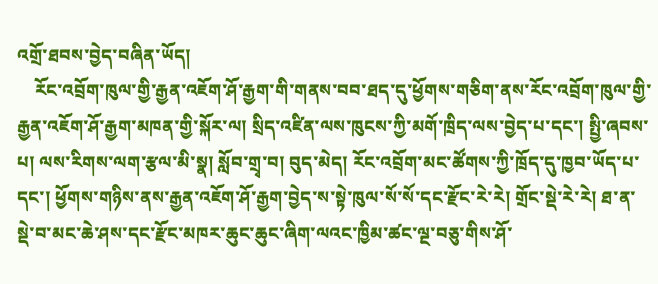འགྲོ་ཐབས་བྱེད་བཞིན་ཡོད།
    རོང་འབྲོག་ཁུལ་གྱི་རྒྱན་འཇོག་ཤོ་རྒྱག་གི་གནས་བབ་ཐད་དུ་ཕྱོགས་གཅིག་ནས་རོང་འབྲོག་ཁུལ་གྱི་རྒྱན་འཇོག་ཤོ་རྒྱག་མཁན་གྱི་སྐོར་ལ། སྲིད་འཛིན་ལས་ཁུངས་ཀྱི་མགོ་ཁྲིད་ལས་བྱེད་པ་དང་། སྤྱི་ཞབས་པ། ལས་རིགས་ལག་རྩལ་མི་སྣ། སློབ་གྲྭ་བ། བུད་མེད། རོང་འབྲོག་མང་ཚོགས་ཀྱི་ཁྲོད་དུ་ཁྱབ་ཡོད་པ་དང་། ཕྱོགས་གཉིས་ནས་རྒྱན་འཇོག་ཤོ་རྒྱག་བྱེད་ས་སྟེ་ཁུལ་སོ་སོ་དང་རྫོང་རེ་རེ། གྲོང་སྡེ་རེ་རེ། ཐ་ན་སྡེ་བ་མང་ཆེ་ཤས་དང་རྫོང་མཁར་ཆུང་ཆུང་ཞིག་ལའང་ཁྱིམ་ཚང་ལྔ་བཅུ་གིས་ཤོ་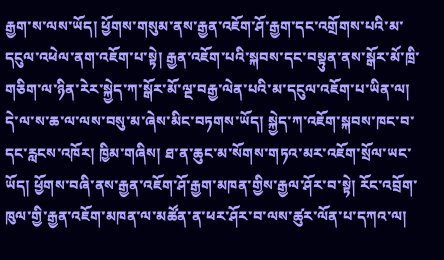རྒྱག་ས་ལས་ཡོད། ཕྱོགས་གསུམ་ནས་རྒྱན་འཇོག་ཤོ་རྒྱག་དང་འགྲོགས་པའི་མ་དངུལ་འཕེལ་ནག་འཇོག་པ་སྟེ། རྒྱན་འཇོག་པའི་སྐབས་དང་བསྟུན་ནས་སྒོར་མོ་ཁྲི་གཅིག་ལ་ཉིན་རེར་སྐྱེད་ཀ་སྒོར་མོ་ལྔ་བརྒྱ་ལེན་པའི་མ་དངུལ་འཇོག་པ་ཡིན་ལ། དེ་ལ་ས་ཆ་ལ་ལས་བསུ་མ་ཞེས་མིང་བཏགས་ཡོད། སྐྱེད་ཀ་འཇོག་སྐབས་ཁང་བ་དང་རླངས་འཁོར། ཁྱིམ་གཞིས། ཐ་ན་ཆུང་མ་སོགས་གཏའ་མར་འཇོག་སྲོལ་ཡང་ཡོད། ཕྱོགས་བཞི་ནས་རྒྱན་འཇོག་ཤོ་རྒྱག་མཁན་གྱིས་རྒྱལ་ཤོར་བ་སྟེ། རོང་འབྲོག་ཁུལ་གྱི་རྒྱན་འཇོག་མཁན་ལ་མཚོན་ན་ཕར་ཤོར་བ་ལས་ཚུར་ལོན་པ་དཀའ་ལ།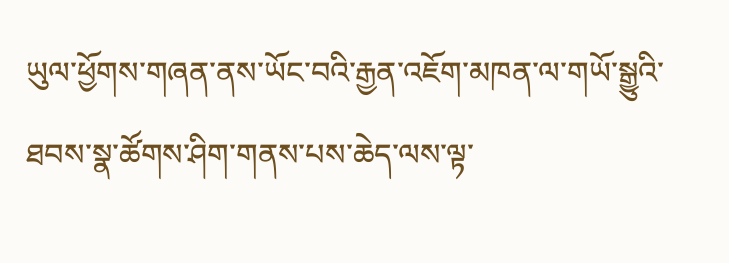ཡུལ་ཕྱོགས་གཞན་ནས་ཡོང་བའི་རྒྱན་འཇོག་མཁན་ལ་གཡོ་སྒྱུའི་ཐབས་སྣ་ཚོགས་ཤིག་གནས་པས་ཆེད་ལས་ལྟ་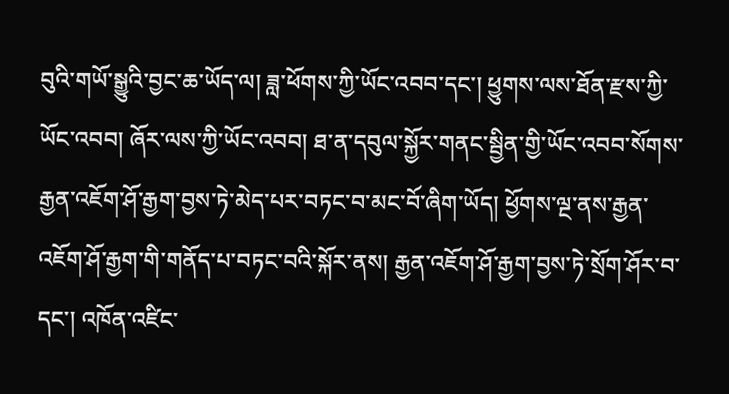བུའི་གཡོ་སྒྱུའི་བྱང་ཆ་ཡོད་ལ། ཟླ་ཕོགས་ཀྱི་ཡོང་འབབ་དང་། ཕྱུགས་ལས་ཐོན་རྫས་ཀྱི་ཡོང་འབབ། ཞོར་ལས་ཀྱི་ཡོང་འབབ། ཐ་ན་དབུལ་སྐྱོར་གནང་སྦྱིན་གྱི་ཡོང་འབབ་སོགས་རྒྱན་འཇོག་ཤོ་རྒྱག་བྱས་ཏེ་མེད་པར་བཏང་བ་མང་བོ་ཞིག་ཡོད། ཕྱོགས་ལྔ་ནས་རྒྱན་འཇོག་ཤོ་རྒྱག་གི་གནོད་པ་བཏང་བའི་སྐོར་ནས། རྒྱན་འཇོག་ཤོ་རྒྱག་བྱས་ཏེ་སྲོག་ཤོར་བ་དང་། འཁོན་འཛིང་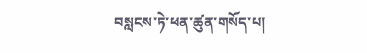བསླངས་ཏེ་ཕན་ཚུན་གསོད་པ།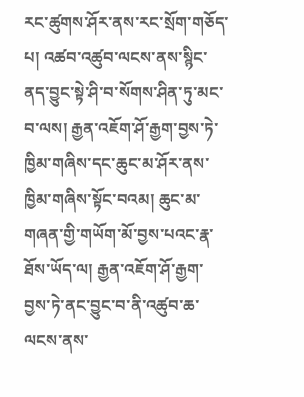རང་ཚུགས་ཤོར་ནས་རང་སྲོག་གཅོད་པ། འཚབ་འཚུབ་ལངས་ནས་སྙིང་ནད་བྱུང་སྟེ་ཤི་བ་སོགས་ཤིན་ཏུ་མང་བ་ལས། རྒྱན་འཇོག་ཤོ་རྒྱག་བྱས་ཏེ་ཁྱིམ་གཞིས་དང་ཆུང་མ་ཤོར་ནས་ཁྱིམ་གཞིས་སྟོང་བའམ། ཆུང་མ་གཞན་གྱི་གཡོག་མོ་བྱས་པའང་རྣ་ཐོས་ཡོད་ལ། རྒྱན་འཇོག་ཤོ་རྒྱག་བྱས་ཏེ་ནང་བྱུང་བ་ནི་འཚུབ་ཆ་ལངས་ནས་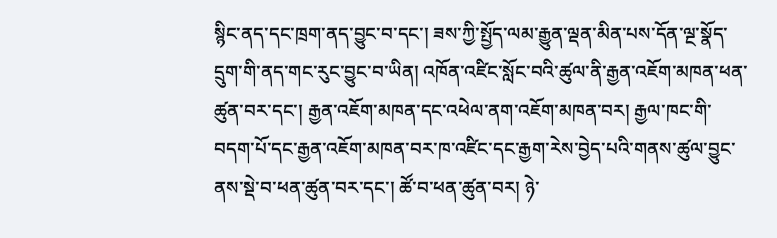སྙིང་ནད་དང་ཁྲག་ནད་བྱུང་བ་དང་། ཟས་ཀྱི་སྤྱོད་ལམ་རྒྱུན་ལྡན་མིན་པས་དོན་ལྔ་སྣོད་དྲུག་གི་ནད་གང་རུང་བྱུང་བ་ཡིན། འཁོན་འཛིང་སློང་བའི་ཚུལ་ནི་རྒྱན་འཇོག་མཁན་ཕན་ཚུན་བར་དང་། རྒྱན་འཇོག་མཁན་དང་འཕེལ་ནག་འཇོག་མཁན་བར། རྒྱལ་ཁང་གི་བདག་པོ་དང་རྒྱན་འཇོག་མཁན་བར་ཁ་འཛིང་དང་རྒྱག་རེས་བྱེད་པའི་གནས་ཚུལ་བྱུང་ནས་སྡེ་བ་ཕན་ཚུན་བར་དང་། ཚོ་བ་ཕན་ཚུན་བར། ཉེ་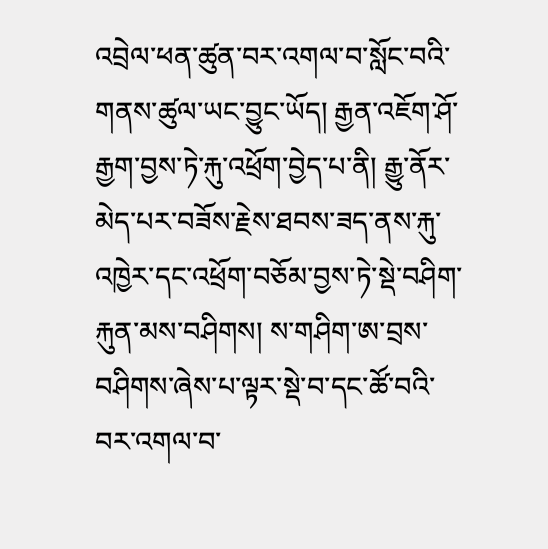འབྲེལ་ཕན་ཚུན་བར་འགལ་བ་སློང་བའི་གནས་ཚུལ་ཡང་བྱུང་ཡོད། རྒྱན་འཇོག་ཤོ་རྒྱག་བྱས་ཏེ་རྐུ་འཕྲོག་བྱེད་པ་ནི། རྒྱུ་ནོར་མེད་པར་བཟོས་རྗེས་ཐབས་ཟད་ནས་རྐུ་འཁྱེར་དང་འཕྲོག་བཅོམ་བྱས་ཏེ་སྡེ་བཤིག་རྐུན་མས་བཤིགས། ས་གཤིག་ཨ་བྲས་བཤིགས་ཞེས་པ་ལྟར་སྡེ་བ་དང་ཚོ་བའི་བར་འགལ་བ་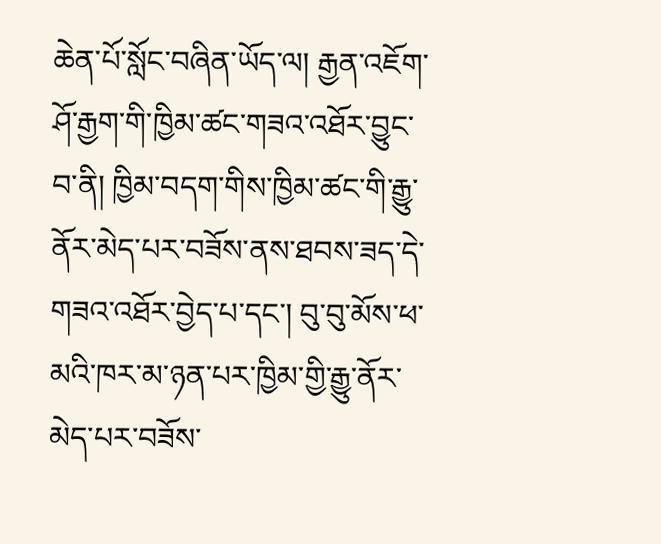ཆེན་པོ་སློང་བཞིན་ཡོད་ལ། རྒྱན་འཇོག་ཤོ་རྒྱག་གི་ཁྱིམ་ཚང་གཟའ་འཐོར་བྱུང་བ་ནི། ཁྱིམ་བདག་གིས་ཁྱིམ་ཚང་གི་རྒྱུ་ནོར་མེད་པར་བཟོས་ནས་ཐབས་ཟད་དེ་གཟའ་འཐོར་བྱེད་པ་དང་། བུ་བུ་མོས་ཕ་མའི་ཁར་མ་ཉན་པར་ཁྱིམ་གྱི་རྒྱུ་ནོར་མེད་པར་བཟོས་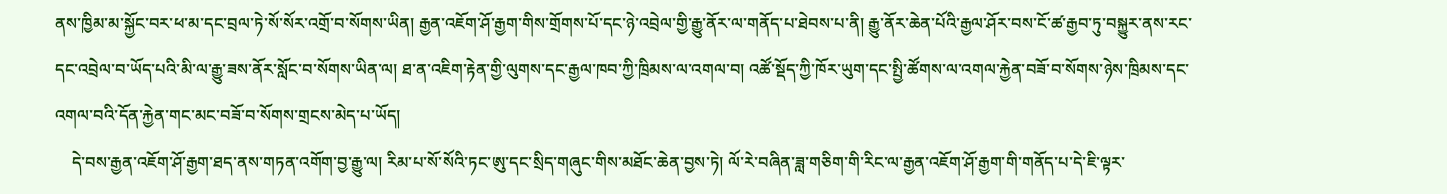ནས་ཁྱིམ་མ་སྐྱོང་བར་ཕ་མ་དང་བྲལ་ཏེ་སོ་སོར་འགྲོ་བ་སོགས་ཡིན། རྒྱན་འཇོག་ཤོ་རྒྱག་གིས་གྲོགས་པོ་དང་ཉེ་འབྲེལ་གྱི་རྒྱུ་ནོར་ལ་གནོད་པ་ཐེབས་པ་ནི། རྒྱུ་ནོར་ཆེན་པོའི་རྒྱལ་ཤོར་བས་ངོ་ཚ་རྒྱབ་ཏུ་བསྐྱུར་ནས་རང་དང་འབྲེལ་བ་ཡོད་པའི་མི་ལ་རྒྱུ་ཟས་ནོར་སློང་བ་སོགས་ཡིན་ལ། ཐ་ན་འཇིག་རྟེན་གྱི་ལུགས་དང་རྒྱལ་ཁབ་ཀྱི་ཁྲིམས་ལ་འགལ་བ། འཚོ་སྡོད་ཀྱི་ཁོར་ཡུག་དང་སྤྱི་ཚོགས་ལ་འགལ་རྐྱེན་བཟོ་བ་སོགས་ཉེས་ཁྲིམས་དང་འགལ་བའི་དོན་རྐྱེན་གང་མང་བཟོ་བ་སོགས་གྲངས་མེད་པ་ཡོད།
    དེ་བས་རྒྱན་འཇོག་ཤོ་རྒྱག་ཐད་ནས་གཏན་འགོག་བྱ་རྒྱུ་ལ། རིམ་པ་སོ་སོའི་ཏང་ཨུ་དང་སྲིད་གཞུང་གིས་མཐོང་ཆེན་བྱས་ཏེ། ལོ་རེ་བཞིན་ཟླ་གཅིག་གི་རིང་ལ་རྒྱན་འཇོག་ཤོ་རྒྱག་གི་གནོད་པ་དེ་ཇི་ལྟར་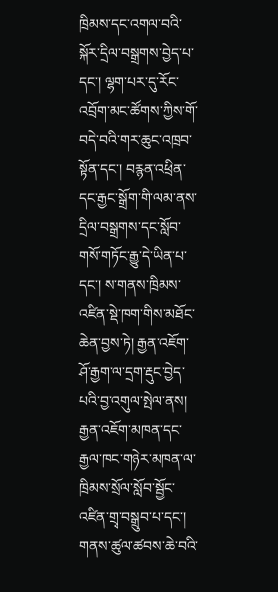ཁྲིམས་དང་འགལ་བའི་སྐོར་དྲིལ་བསྒྲགས་བྱེད་པ་དང་། ལྷག་པར་དུ་རོང་འབྲོག་མང་ཚོགས་ཀྱིས་གོ་བདེ་བའི་གར་ཆུང་འཁྲབ་སྟོན་དང་། བརྙན་འཕྲིན་དང་རྒྱང་སྒྲོག་གི་ལམ་ནས་དྲིལ་བསྒྲགས་དང་སློབ་གསོ་གཏོང་རྒྱུ་དེ་ཡིན་པ་དང་། ས་གནས་ཁྲིམས་འཛིན་སྡེ་ཁག་གིས་མཐོང་ཆེན་བྱས་ཏེ། རྒྱན་འཇོག་ཤོ་རྒྱག་ལ་དྲག་རྡུང་བྱེད་པའི་བྱ་འགུལ་སྤེལ་ནས། རྒྱན་འཇོག་མཁན་དང་རྒྱལ་ཁང་གཉེར་མཁན་ལ་ཁྲིམས་སྲོལ་སློབ་སྦྱོང་འཛིན་གྲྭ་བསྒྲུབ་པ་དང་། གནས་ཚུལ་ཚབས་ཆེ་བའི་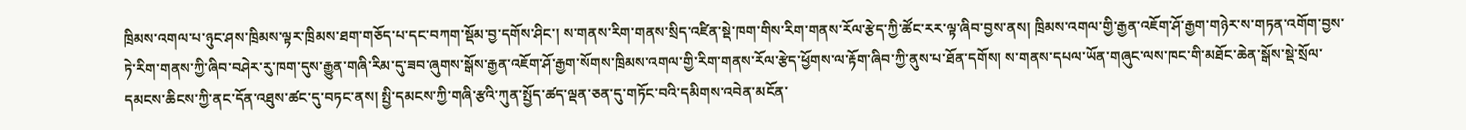ཁྲིམས་འགལ་པ་ཉུང་ཤས་ཁྲིམས་ལྟར་ཁྲིམས་ཐག་གཅོད་པ་དང་བཀག་སྡོམ་བྱ་དགོས་ཤིང་། ས་གནས་རིག་གནས་སྲིད་འཛིན་སྡེ་ཁག་གིས་རིག་གནས་རོལ་རྩེད་ཀྱི་ཚོང་རར་ལྟ་ཞིབ་བྱས་ནས། ཁྲིམས་འགལ་གྱི་རྒྱན་འཇོག་ཤོ་རྒྱག་གཉེར་ས་གཏན་འགོག་བྱས་ཏེ་རིག་གནས་ཀྱི་ཞིབ་བཤེར་རུ་ཁག་དུས་རྒྱུན་གཞི་རིམ་དུ་ཟབ་ཞུགས་སྒོས་རྒྱན་འཇོག་ཤོ་རྒྱག་སོགས་ཁྲིམས་འགལ་གྱི་རིག་གནས་རོལ་རྩེད་ཕྱོགས་ལ་རྟོག་ཞིབ་ཀྱི་ནུས་པ་ཐོན་དགོས། ས་གནས་དཔལ་ཡོན་གཞུང་ལས་ཁང་གི་མཐོང་ཆེན་སྒོས་སྡེ་སྲོལ་དམངས་ཆིངས་ཀྱི་ནང་དོན་འཐུས་ཚང་དུ་བཏང་ནས། སྤྱི་དམངས་ཀྱི་གཞི་རྩའི་ཀུན་སྤྱོད་ཚད་ལྡན་ཅན་དུ་གཏོང་བའི་དམིགས་འབེན་མངོན་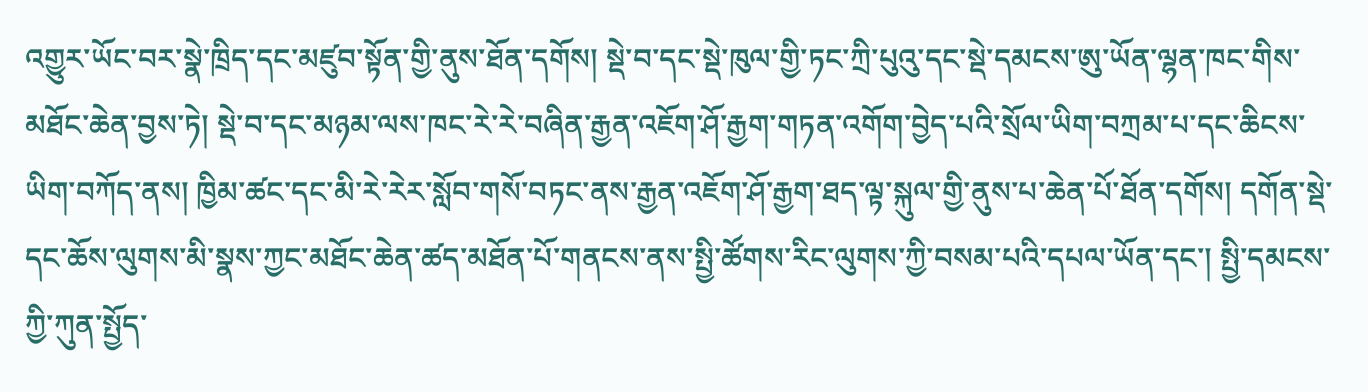འགྱུར་ཡོང་བར་སྣེ་ཁྲིད་དང་མཛུབ་སྟོན་གྱི་ནུས་ཐོན་དགོས། སྡེ་བ་དང་སྡེ་ཁུལ་གྱི་ཏང་ཀྲི་པུའུ་དང་སྡེ་དམངས་ཨུ་ཡོན་ལྷན་ཁང་གིས་མཐོང་ཆེན་བྱས་ཏེ། སྡེ་བ་དང་མཉམ་ལས་ཁང་རེ་རེ་བཞིན་རྒྱན་འཇོག་ཤོ་རྒྱག་གཏན་འགོག་བྱེད་པའི་སྲོལ་ཡིག་བཀྲམ་པ་དང་ཆིངས་ཡིག་བཀོད་ནས། ཁྱིམ་ཚང་དང་མི་རེ་རེར་སློབ་གསོ་བཏང་ནས་རྒྱན་འཇོག་ཤོ་རྒྱག་ཐད་ལྟ་སྐུལ་གྱི་ནུས་པ་ཆེན་པོ་ཐོན་དགོས། དགོན་སྡེ་དང་ཆོས་ལུགས་མི་སྣས་ཀྱང་མཐོང་ཆེན་ཚད་མཐོན་པོ་གནངས་ནས་སྤྱི་ཚོགས་རིང་ལུགས་ཀྱི་བསམ་པའི་དཔལ་ཡོན་དང་། སྤྱི་དམངས་ཀྱི་ཀུན་སྤྱོད་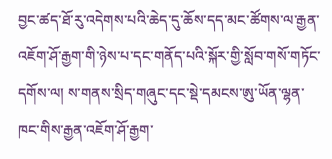བྱང་ཚད་ཐོ་རུ་འདེགས་པའི་ཆེད་དུ་ཆོས་དད་མང་ཚོགས་ལ་རྒྱན་འཇོག་ཤོ་རྒྱག་གི་ཉེས་པ་དང་གནོད་པའི་སྐོར་གྱི་སློབ་གསོ་གཏོང་དགོས་ལ། ས་གནས་སྲིད་གཞུང་དང་སྡེ་དམངས་ཨུ་ཡོན་ལྷན་ཁང་གིས་རྒྱན་འཇོག་ཤོ་རྒྱག་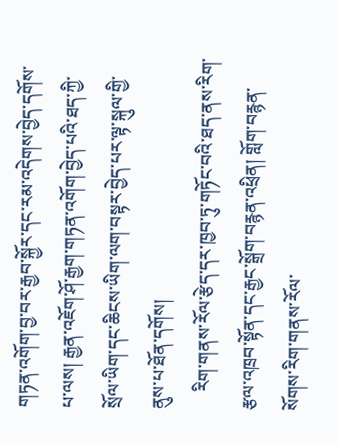གཏན་འགོག་བྱ་བར་རྒྱབ་སྐྱོར་དང་རམ་འདེགས་བྱེད་དགོས་པ་ལས། རྒྱན་འཇོག་ཤོ་རྒྱག་གཏན་འགོག་བྱེད་པའི་ཐད་ཀྱི་སྲོལ་ཡིག་དང་ཆིངས་ཡིག་ལག་བསྟར་བྱེད་པར་ལྟ་སྐུལ་གྱི་ནུས་པ་ཐོན་དགོས།
    རིག་གནས་རོལ་རྩེད་དར་ཁྱབ་ཏུ་གཏོང་བའི་ཐད་ནས་རིག་རྩལ་འཁྲབ་སྟོན་དང་རྒྱང་སྒྲོག་བརྙན་འཕྲིན། གློག་བརྙན་སོགས་རིག་གནས་རོལ་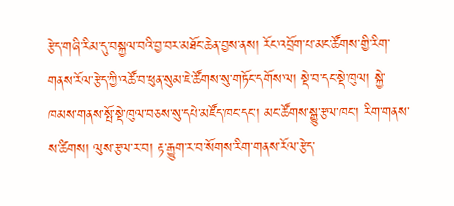རྩེད་གཞི་རིམ་དུ་བསྐྱལ་བའི་བྱ་བར་མཐོང་ཆེན་བྱས་ནས། རོང་འབྲོག་པ་མང་ཚོགས་གྱི་རིག་གནས་རོལ་རྩེད་ཀྱི་འཚོ་བ་ཕུན་སུམ་ཇེ་ཚོགས་སུ་གཏོང་དགོས་ལ། སྡེ་བ་དང་སྡེ་ཁུལ། སྐྱེ་ཁམས་གནས་སྤོ་སྡེ་ཁུལ་བཅས་སུ་དཔེ་མཛོད་ཁང་དང་། མང་ཚོགས་སྒྱུ་རྩལ་ཁང་། རིག་གནས་ས་ཚིགས། ལུས་རྩལ་ར་བ། རྟ་རྒྱུག་ར་བ་སོགས་རིག་གནས་རོལ་རྩེད་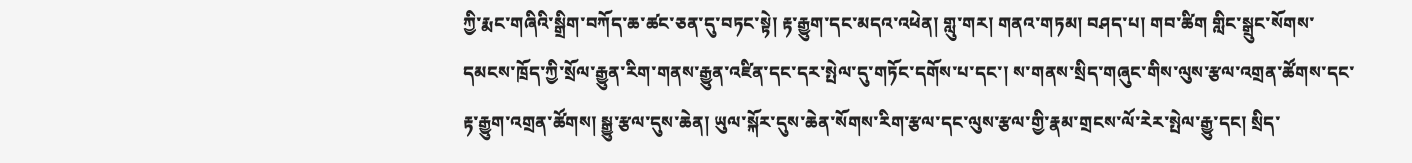ཀྱི་རྨང་གཞིའི་སྒྲིག་བཀོད་ཆ་ཚང་ཅན་དུ་བཏང་སྟེ། རྟ་རྒྱུག་དང་མདའ་འཕེན། གླུ་གར། གནའ་གཏམ། བཤད་པ། གབ་ཚིག གླིང་སྒྲུང་སོགས་དམངས་ཁྲོད་ཀྱི་སྲོལ་རྒྱུན་རིག་གནས་རྒྱུན་འཛིན་དང་དར་སྤེལ་དུ་གཏོང་དགོས་པ་དང་། ས་གནས་སྲིད་གཞུང་གིས་ལུས་རྩལ་འགྲན་ཚོགས་དང་རྟ་རྒྱུག་འགྲན་ཚོགས། སྒྱུ་རྩལ་དུས་ཆེན། ཡུལ་སྐོར་དུས་ཆེན་སོགས་རིག་རྩལ་དང་ལུས་རྩལ་གྱི་རྣམ་གྲངས་ལོ་རེར་སྤེལ་རྒྱུ་དང། སྲིད་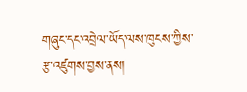གཞུང་དང་འབྲེལ་ཡོད་ལས་ཁུངས་ཀྱིས་རྩ་འཛུགས་བྱས་ནས།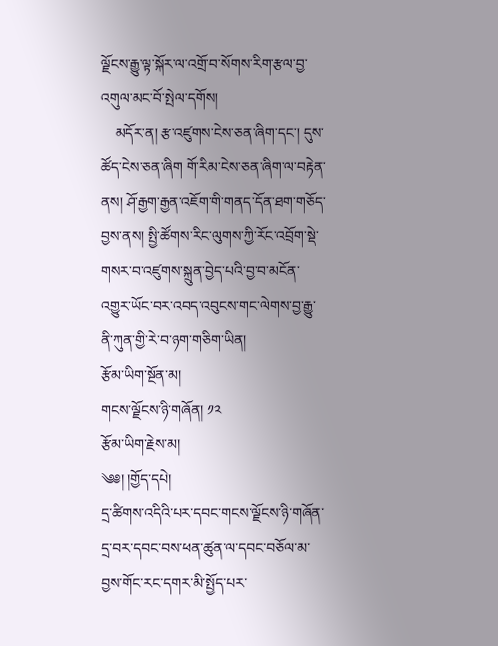ལྗོངས་རྒྱུ་ལྟ་སྐོར་ལ་འགྲོ་བ་སོགས་རིག་རྩལ་བྱ་འགུལ་མང་བོ་སྤེལ་དགོས།
    མདོར་ན། རྩ་འཛུགས་ངེས་ཅན་ཞིག་དང་། དུས་ཚོད་ངེས་ཅན་ཞིག གོ་རིམ་ངེས་ཅན་ཞིག་ལ་བརྟེན་ནས། ཤོ་རྒྱག་རྒྱན་འཇོག་གི་གནད་དོན་ཐག་གཅོད་བྱས་ནས། སྤྱི་ཚོགས་རིང་ལུགས་ཀྱི་རོང་འབྲོག་སྡེ་གསར་བ་འཛུགས་སྐྲུན་བྱེད་པའི་བྱ་བ་མངོན་འགྱུར་ཡོང་བར་འབད་འབུངས་གང་ལེགས་བྱ་རྒྱུ་ནི་ཀུན་གྱི་རེ་བ་ཉག་གཅིག་ཡིན།
རྩོམ་ཡིག་སྔོན་མ།
གངས་ལྗོངས་ཉི་གཞོན། ༡༢
རྩོམ་ཡིག་རྗེས་མ།
༄༅། །གྱོད་དཔེ།
དྲ་ཚིགས་འདིའི་པར་དབང་གངས་ལྗོངས་ཉི་གཞོན་དྲ་བར་དབང་བས་ཕན་ཚུན་ལ་དབང་བཅོལ་མ་བྱས་གོང་རང་དགར་མི་སྤྱོད་པར་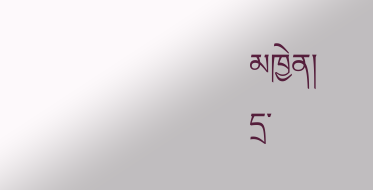མཁྱེན།
དྲ་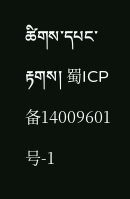ཚིགས་དཔང་རྟགས། 蜀ICP备14009601号-1